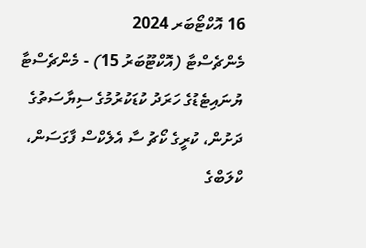16 އޮކްޓޯބަރ 2024
މެންޗެސްޓާ (އޮކްޓޫބަރު 15) - މެންޗެސްޓާ ޔުނައިޓެޑުގެ ހަރަދު ކުޑަކުރުމުގެ ސިޔާސަތުގެ ދަށުން، ކުރީގެ ކޯޗު ސާ އެލެކްސް ފާގަސަން، ކްލަބްގެ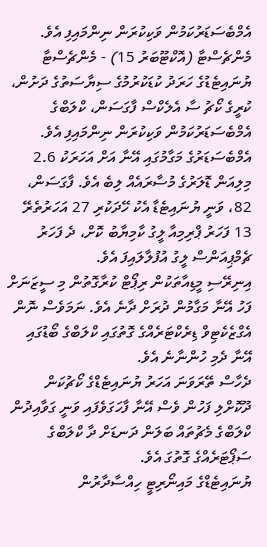އެމްބެސަޑަރުކަމުން ވަކިކުރަން ނިންމައިފި އެވެ.
މެންޗެސްޓާ (އޮކްޓޫބަރު 15) - މެންޗެސްޓާ ޔުނައިޓެޑުގެ ހަރަދު ކުޑަކުރުމުގެ ސިޔާސަތުގެ ދަށުން، ކުރީގެ ކޯޗު ސާ އެލެކްސް ފާގަސަން، ކްލަބްގެ އެމްބެސަޑަރުކަމުން ވަކިކުރަން ނިންމައިފި އެވެ.
އެމްބެސަޑަރުގެ މަގާމުގައި އޭނާ އަށް އަހަރަކު 2.6 މިލިއަން ޑޮލަރުގެ މުސާރައެއް ލިބެ އެވެ. ފާގަސަން، 82، ވަނީ ޔުނައިޓެޑާ އެކު ހޭދަކުރި 27 އަހަރުތެރޭ 13 ފަހަރު ޕްރިމިއާ ލީގު ކާމިޔާބު ކޮށް، ދެ ފަހަރު ޗެމްޕިއަންސް ލީގު އުފުލާލައިފަ އެވެ.
އިނިރޭސި މީޑިއާތަކުން ރިޕޯޓް ކުރާގޮތުން މި ސީޒަނަށް ފަހު އޭނާ މަގާމުން ދުރަށް ދާނެ އެވެ. ނަމަވެސް ނޮން އެގްޒެކެޓިވް ޑިރެކްޓަރެއްގެ ގޮތުގައި ކްލަބްގެ ބޯޑުގައި އޭނާ ދެމި ހުންނާނެ އެވެ.
ދެހާސް ތޭރަވަނަ އަހަރު ޔުނައިޓެޑްގެ ކޯޗުކަން ދޫކޮށްލި ފަހުން ވެސް އޭނާ ފާހަގަވެފައި ވަނީ ގަވާއިދުން ކްލަބްގެ މެޗުތައް ބަލަން ދަނޑަށް ދާ ކްލަބްގެ ސަޕޯޓަރެއްގެ ގޮތުގަ އެވެ.
ޔުނައިޓެޑްގެ މައިނޯރިޓީ ހިއްސާދާރުން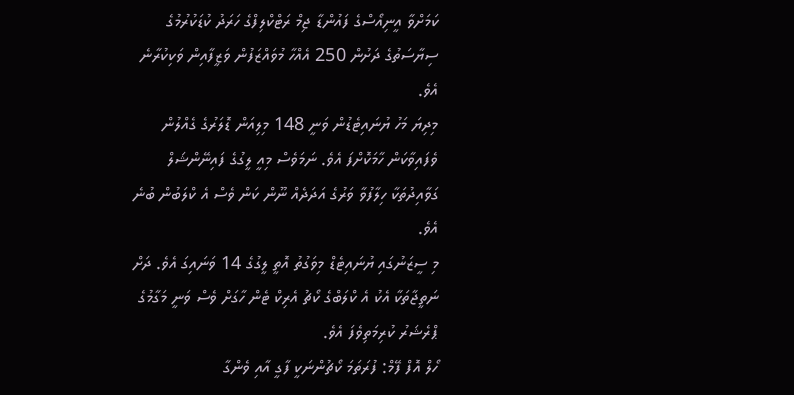ކަމަށްވާ އީނިއޯސްގެ ފައުންޑާ ޖިމް ރަޓްކްލިފްގެ ހަރަދު ކުޑަކުރުމުގެ ސިޔާސަތުގެ ދަށުން 250 އެއްހާ މުވައްޒަފުން ވަޒީފާއިން ވަކިކުރާނެ އެވެ.
މިދިޔަ މަހު ޔުނައިޓެޑުން ވަނީ 148 މިލިއަން ޑޮލަރުގެ ގެއްލުން ވެފައިވާކަން ހާމަކޮށްފަ އެވެ. ނަމަވެސް މިއީ ލީގުގެ ފައިނޭންޝަލް ގަވާއިދުތަކާ ހިލާފުވާ ވަރުގެ އަދަދެއް ނޫން ކަން ވެސް އެ ކްލަބުން ބުނެ އެވެ.
މި ސީޒަނުގައި ޔުނައިޓެޑް މިވަގުތު އޮތީ ލީގުގެ 14 ވަނައިގަ އެވެ. ދަށް ނަތީޖާތަކާ އެކު އެ ކްލަބްގެ ކޯޗު އެރިކް ޓެން ހާގަށް ވެސް ވަނީ މަގާމުގެ ޕްރެޝަރު ކުރިމަތިވެފަ އެވެ.
ހޯލް އޮފް ފޭމް: ފުރަތަމަ ކޯޗުންނަކީ ފާގީ އާއި ވެންގާ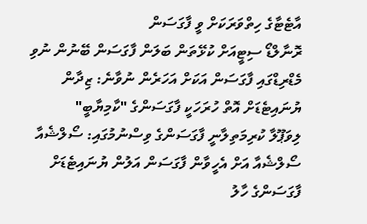އާޓެޓާގެ ހިތްވަރަކަށް ވީ ފާގަސަން
ރޮނާލްޑޯ ސިޓީއަށް ކުޅޭތަން ބަލަން ފާގަސަން ބޭނުން ނުވި
މެޑްރިޑްގައި ފާގަސަން އަކަށް އަހަރެން ނުވާނެ: ޒިދާން
ޔުނައިޓެޑަށް އޮތް ހުރަހަކީ ފާގަސަންގެ "ކާމިޔާބީ"
ލިވަޕޫލާ ކުރިމަތިލާނީ ފާގަސަންގެ ވިސްނުމުގައި: ސޯލްޝެއާ
ސޯލްޝެއާ އަށް އެހީވާން ފާގަސަން އަލުން ޔުނައިޓެޑަށް
ފާގަސަންގެ ހާލު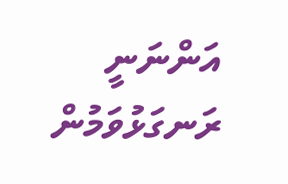އަންނަނީ ރަނގަޅުވަމުން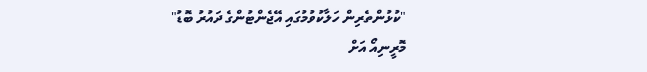"ކުޅުންތެރިން ހަލާކުވުމުގައި އޭޖެންޓުންގެ ދައުރު ބޮޑު"
މޮރީނިއޯ އަށް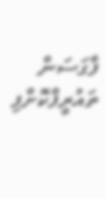ފާގަސަން ތައުރީފްކޮށްފި